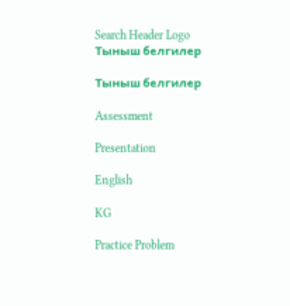Search Header Logo
Тыныш белгилер

Тыныш белгилер

Assessment

Presentation

English

KG

Practice Problem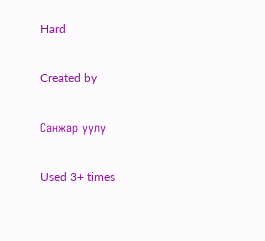Hard

Created by

Санжар уулу

Used 3+ times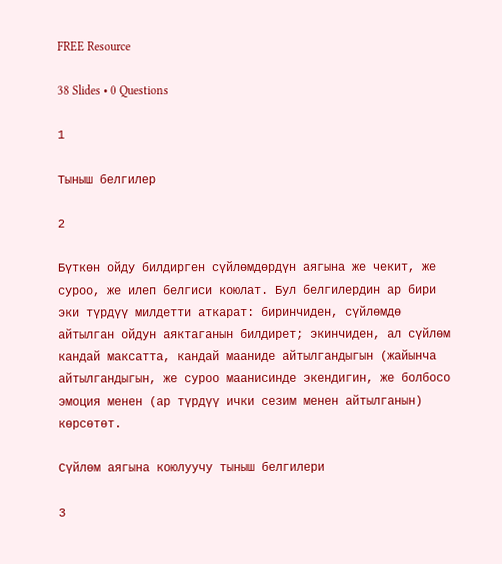FREE Resource

38 Slides • 0 Questions

1

Тыныш белгилер

2

Бүткөн ойду билдирген сүйлөмдөрдүн аягына же чекит, же суроо, же илеп белгиси коюлат. Бул белгилердин ар бири эки түрдүү милдетти аткарат: биринчиден, сүйлөмдө айтылган ойдун аяктаганын билдирет; экинчиден, ал сүйлөм кандай максатта, кандай мааниде айтылгандыгын (жайынча айтылгандыгын, же суроо маанисинде экендигин, же болбосо эмоция менен (ар түрдүү ички сезим менен айтылганын) көрсөтөт.

Сүйлөм аягына коюлуучу тыныш белгилери

3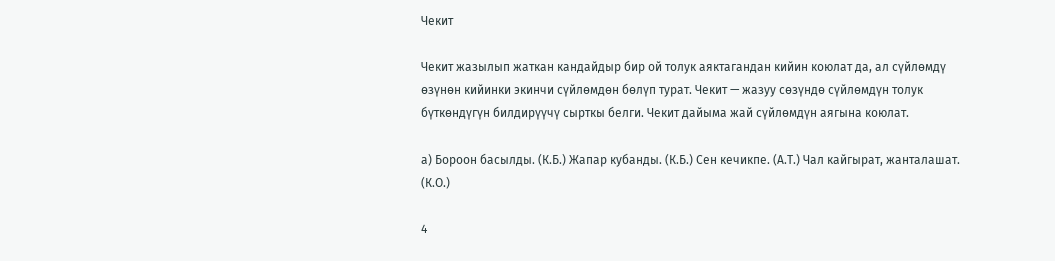Чекит

Чекит жазылып жаткан кандайдыр бир ой толук аяктагандан кийин коюлат да, ал сүйлөмдү өзүнөн кийинки экинчи сүйлөмдөн бөлүп турат. Чекит — жазуу сөзүндө сүйлөмдүн толук бүткөндүгүн билдирүүчү сырткы белги. Чекит дайыма жай сүйлөмдүн аягына коюлат.

а) Бороон басылды. (К.Б.) Жапар кубанды. (К.Б.) Сен кечикпе. (А.Т.) Чал кайгырат, жанталашат. (К.О.)

4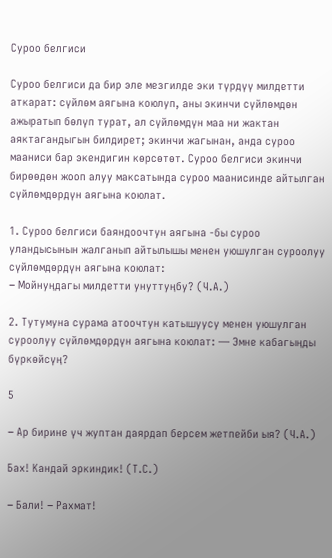Суроо белгиси

Суроо белгиси да бир эле мезгилде эки түрдүү милдетти аткарат: сүйлөм аягына коюлуп, аны экинчи сүйлөмдөн ажыратып бөлүп турат, ал сүйлөмдүн маа ни жактан аяктагандыгын билдирет; экинчи жагынан, анда суроо мааниси бар экендигин көрсөтөт. Суроо белгиси экинчи бирөөдөн жооп алуу максатында суроо маанисинде айтылган сүйлөмдөрдүн аягына коюлат.

1. Суроо белгиси баяндоочтун аягына -бы суроо уландысынын жалганып айтылышы менен уюшулган суроолуу сүйлөмдөрдүн аягына коюлат:
− Мойнуңдагы милдетти унуттуңбу? (Ч.А.)

2. Тутумуна сурама атоочтун катышуусу менен уюшулган суроолуу сүйлөмдөрдүн аягына коюлат: — Эмне кабагыңды бүркөйсүң?

5

− Ар бирине үч жуптан даярдап берсем жетпейби ыя? (Ч.А.)

Бах! Кандай эркиндик! (Т.С.)

− Бали! − Рахмат!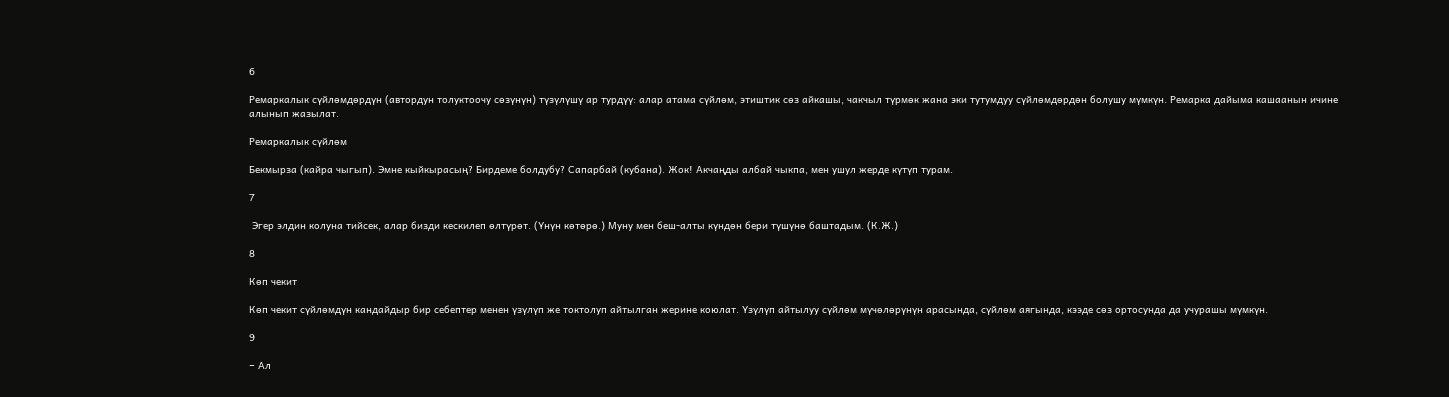6

Ремаркалык сүйлөмдөрдүн (автордун толуктоочу сөзүнүн) түзүлүшү ар турдүү: алар атама сүйлөм, этиштик сөз айкашы, чакчыл түрмөк жана эки тутумдуу сүйлөмдөрдөн болушу мүмкүн. Ремарка дайыма кашаанын ичине алынып жазылат.

Ремаркалык сүйлөм

Бекмырза (кайра чыгып). Эмне кыйкырасың? Бирдеме болдубу? Сапарбай (кубана). Жок! Акчаңды албай чыкпа, мен ушул жерде күтүп турам.

7

 Эгер элдин колуна тийсек, алар бизди кескилеп өлтүрөт. (Үнүн көтөрө.) Муну мен беш-алты күндөн бери түшүнө баштадым. (К.Ж.)

8

Көп чекит

Көп чекит сүйлөмдүн кандайдыр бир себептер менен үзүлүп же токтолуп айтылган жерине коюлат. Үзүлүп айтылуу сүйлөм мүчөлөрүнүн арасында, сүйлөм аягында, кээде сөз ортосунда да учурашы мүмкүн.

9

− Ал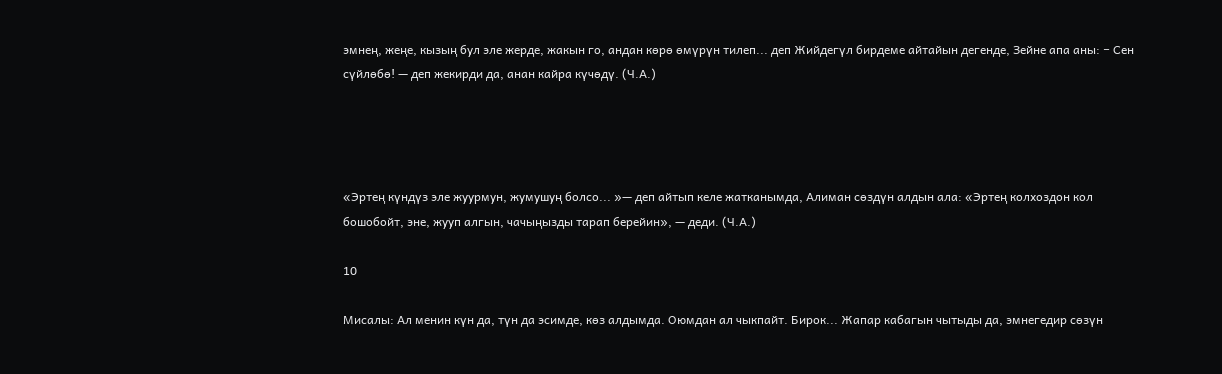эмнең, жеңе, кызың бул эле жерде, жакын го, андан көрө өмүрүн тилеп... деп Жийдегүл бирдеме айтайын дегенде, Зейне апа аны: − Сен сүйлөбө! — деп жекирди да, анан кайра күчөдү. (Ч.А.)




«Эртең күндүз эле жуурмун, жумушуң болсо... »— деп айтып келе жатканымда, Алиман сөздүн алдын ала: «Эртең колхоздон кол бошобойт, эне, жууп алгын, чачыңызды тарап берейин», — деди. (Ч.А.)

10

Мисалы: Ал менин күн да, түн да эсимде, көз алдымда. Оюмдан ал чыкпайт. Бирок... Жапар кабагын чытыды да, эмнегедир сөзүн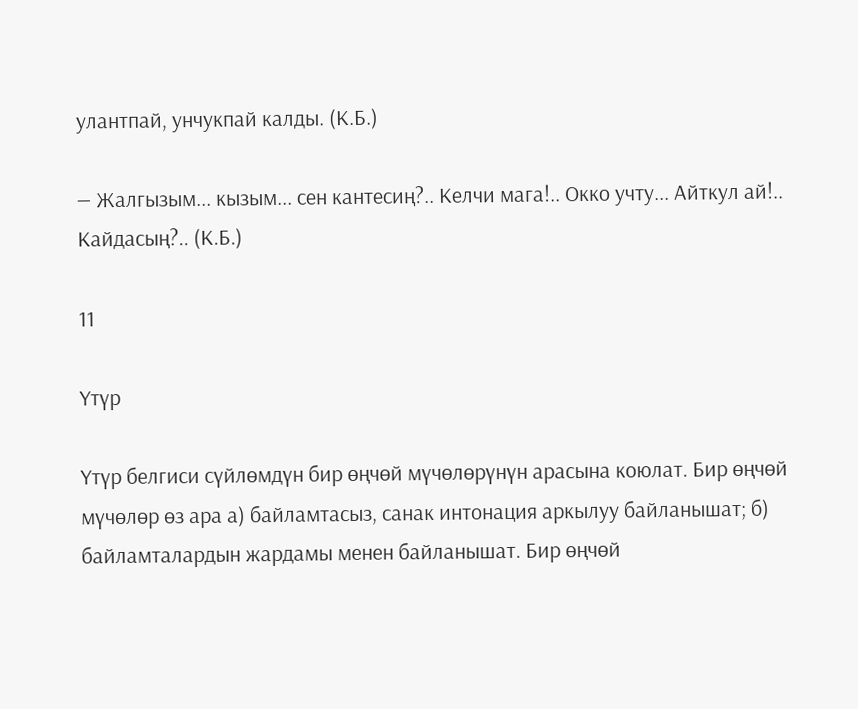улантпай, унчукпай калды. (К.Б.)

— Жалгызым... кызым... сен кантесиң?.. Келчи мага!.. Окко учту... Айткул ай!.. Кайдасың?.. (К.Б.)

11

Үтүр

Үтүр белгиси сүйлөмдүн бир өңчөй мүчөлөрүнүн арасына коюлат. Бир өңчөй мүчөлөр өз ара а) байламтасыз, санак интонация аркылуу байланышат; б) байламталардын жардамы менен байланышат. Бир өңчөй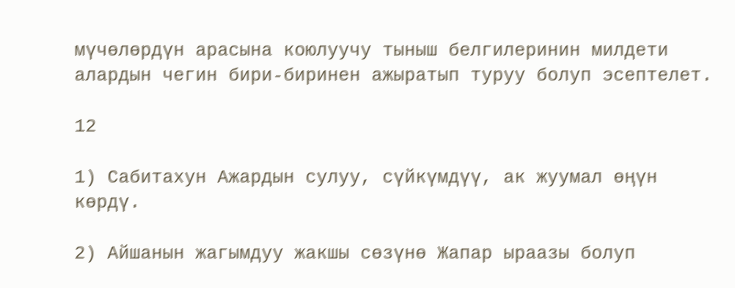мүчөлөрдүн арасына коюлуучу тыныш белгилеринин милдети алардын чегин бири-биринен ажыратып туруу болуп эсептелет.

12

1) Сабитахун Ажардын сулуу, сүйкүмдүү, ак жуумал өңүн көрдү.

2) Айшанын жагымдуу жакшы сөзүнө Жапар ыраазы болуп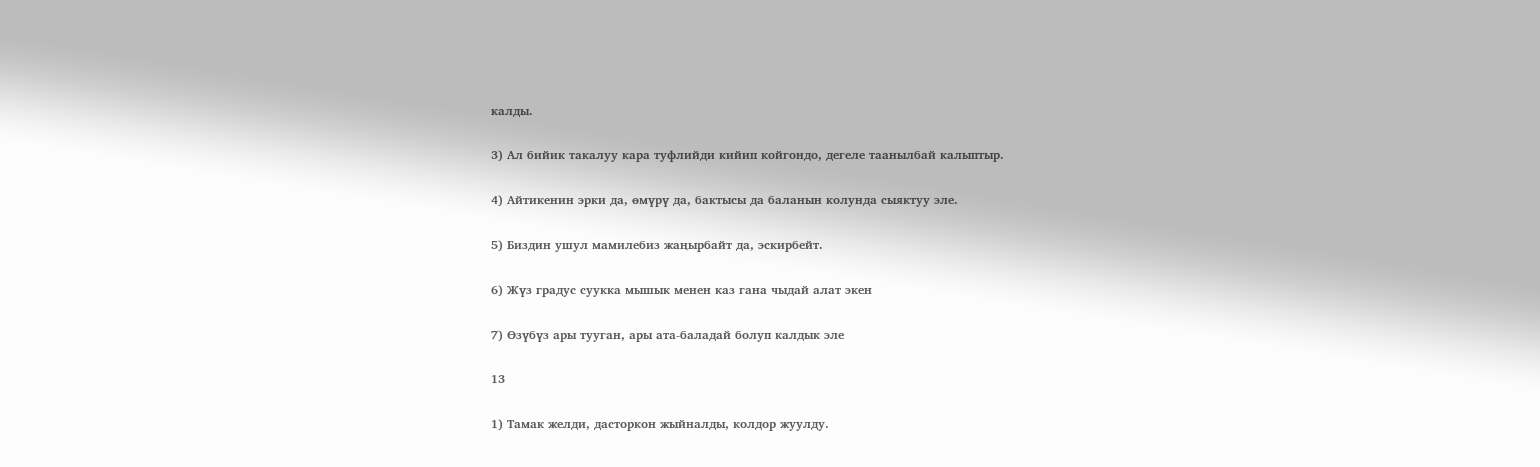калды.

3) Ал бийик такалуу кара туфлийди кийип койгондо, дегеле таанылбай калыптыр.

4) Айтикенин эрки да, өмүрү да, бактысы да баланын колунда сыяктуу эле.

5) Биздин ушул мамилебиз жаңырбайт да, эскирбейт.

6) Жүз градус суукка мышык менен каз гана чыдай алат экен

7) Өзүбүз ары тууган, ары ата-баладай болуп калдык эле

13

1) Тамак желди, дасторкон жыйналды, колдор жуулду.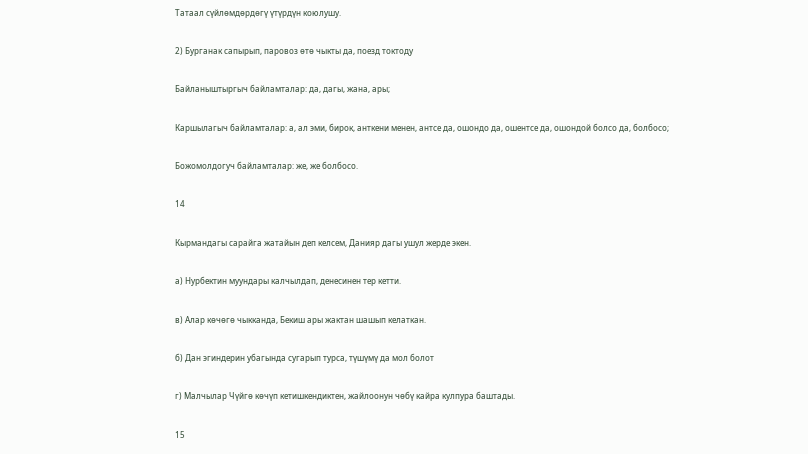Татаал сүйлөмдөрдөгү үтүрдүн коюлушу.

2) Бурганак сапырып, паровоз өтө чыкты да, поезд токтоду

Байланыштыргыч байламталар: да, дагы, жана, ары;

Каршылагыч байламталар: а, ал эми, бирок, анткени менен, антсе да, ошондо да, ошентсе да, ошондой болсо да, болбосо;

Божомолдогуч байламталар: же, же болбосо.

14

Кырмандагы сарайга жатайын деп келсем, Данияр дагы ушул жерде экен.

а) Нурбектин муундары калчылдап, денесинен тер кетти.

в) Алар көчөгө чыкканда, Бекиш ары жактан шашып келаткан.

б) Дан эгиндерин убагында сугарып турса, түшүмү да мол болот

г) Малчылар Чүйгө көчүп кетишкендиктен, жайлоонун чөбү кайра кулпура баштады.

15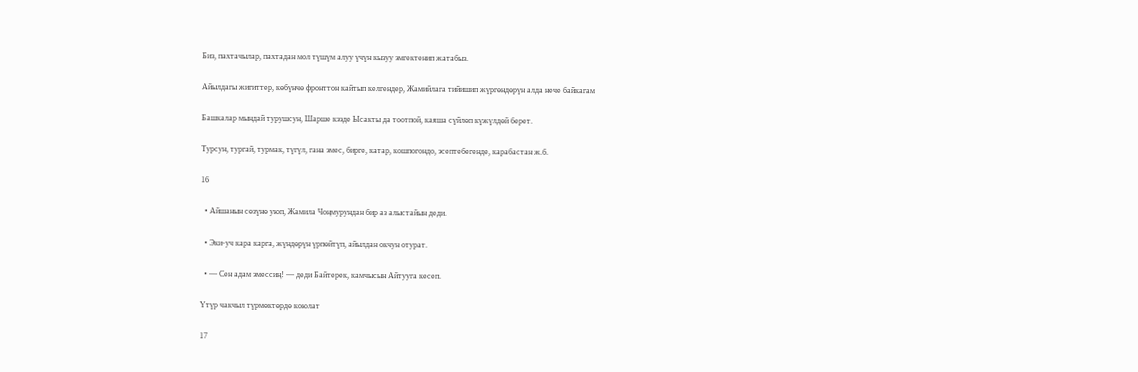Биз, пахтачылар, пахтадан мол түшүм алуу үчүн кызуу эмгектенип жатабыз.

Айылдагы жигиттер, көбүнчө фронттон кайтып келгендер, Жамийлага тийишип жүргөндөрүн алда нече байкагам

Башкалар мындай турушсун, Шарше кээде Ысакты да тоотпой, каяша сүйлөп күжүлдөй берет.

Турсун, тургай, турмак, түгүл, гана эмес, бирге, катар, кошпогондо, эсептебегенде, карабастан ж.б.

16

  • Айшанын сөзүнө уюп, Жамила Чоңмурундан бир аз алыстайын деди.

  • Эки-уч кара карга, жүндөрүн үрпөйтүп, айылдан окчун отурат.

  • — Сен адам эмессиң! — деди Байтерек, камчысын Айтууга кесеп.

Үтүр чакчыл түрмөктөрдө коюлат

17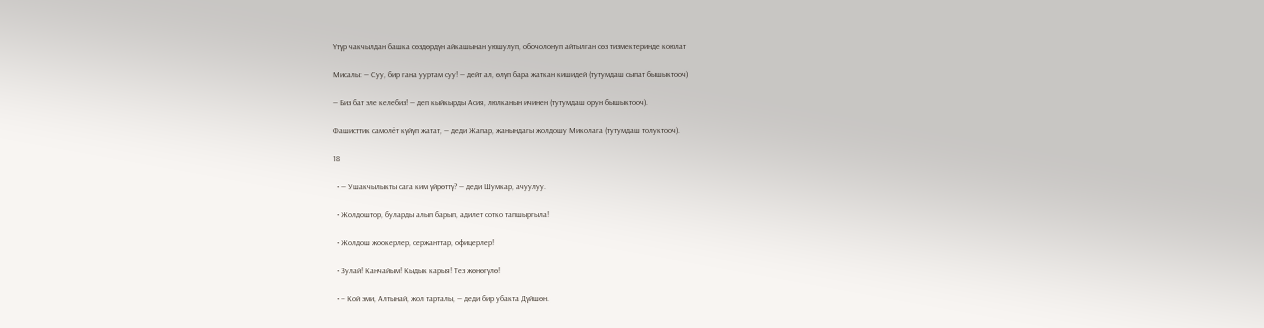Үтүр чакчылдан башка сөздөрдүн айкашынан уюшулуп, обочолонуп айтылган сөз тизмектеринде коюлат

Мисалы: — Суу, бир гана ууртам суу! — дейт ал, өлүп бара жаткан кишидей (тутумдаш сыпат бышыктооч)

— Биз бат эле келебиз! — деп кыйкырды Асия, люлканын ичинен (тутумдаш орун бышыктооч).

Фашисттик самолёт күйүп жатат, — деди Жапар, жанындагы жолдошу Миколага (тутумдаш толуктооч).

18

  • — Ушакчылыкты сага ким үйрөттү? — деди Шумкар, ачуулуу.

  • Жолдоштор, буларды алып барып, адилет сотко тапшыргыла!

  • Жолдош жоокерлер, сержанттар, офицерлер!

  • Зулай! Канчайым! Кыдык карыя! Тез жөнөгүлө!

  • − Кой эми, Алтынай, жол тарталы, — деди бир убакта Дүйшөн.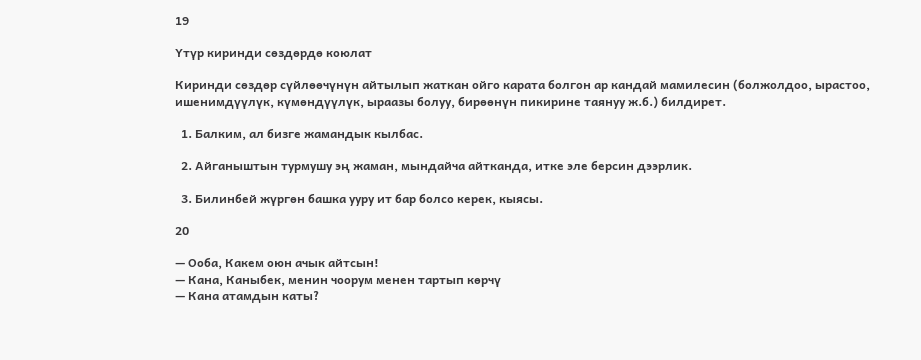19

Үтүр киринди сөздөрдө коюлат

Киринди сөздөр сүйлөөчүнүн айтылып жаткан ойго карата болгон ар кандай мамилесин (болжолдоо, ырастоо, ишенимдүүлүк, күмөндүүлүк, ыраазы болуу, бирөөнүн пикирине таянуу ж.б.) билдирет.

  1. Балким, ал бизге жамандык кылбас.

  2. Айганыштын турмушу эң жаман, мындайча айтканда, итке эле берсин дээрлик.

  3. Билинбей жүргөн башка ууру ит бар болсо керек, кыясы.

20

— Ооба, Какем оюн ачык айтсын!
— Кана, Каныбек, менин чоорум менен тартып көрчү
— Кана атамдын каты?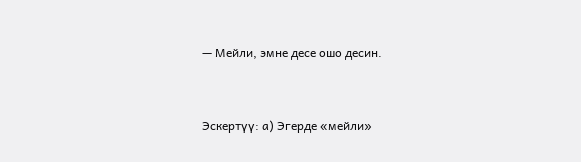— Мейли, эмне десе ошо десин.


Эскертүү: а) Эгерде «мейли»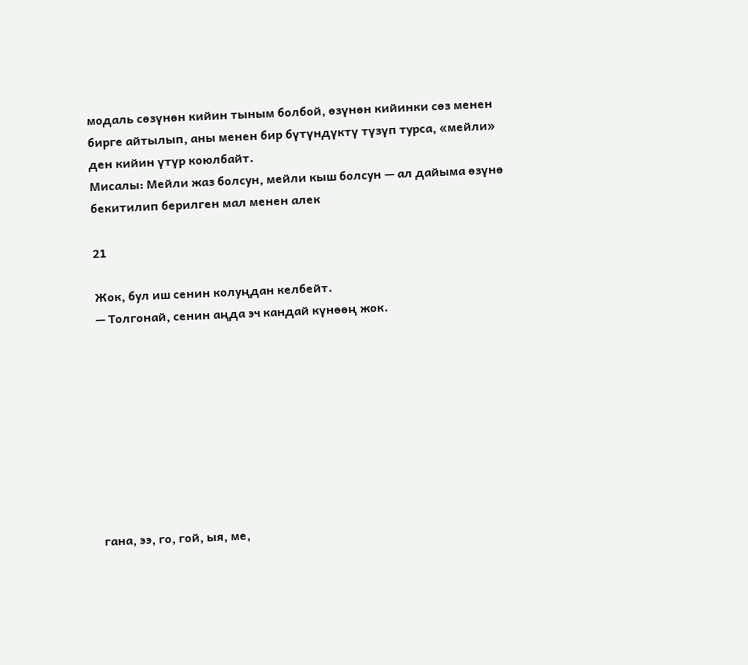модаль сөзүнөн кийин тыным болбой, өзүнөн кийинки сөз менен бирге айтылып, аны менен бир бүтүндүктү түзүп турса, «мейли» ден кийин үтүр коюлбайт.
Мисалы: Мейли жаз болсун, мейли кыш болсун — ал дайыма өзүнө бекитилип берилген мал менен алек

21

Жок, бул иш сенин колуңдан келбейт.
— Толгонай, сенин аңда эч кандай күнөөң жок.









гана, ээ, го, гой, ыя, ме,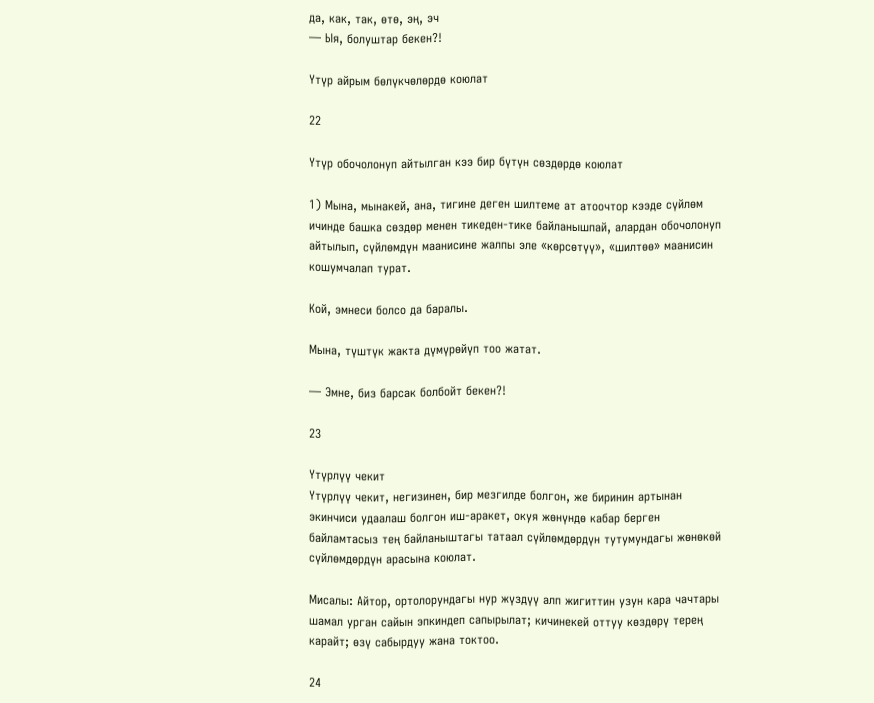да, как, так, өтө, эң, эч
— Ыя, болуштар бекен?!

Үтүр айрым бөлүкчөлөрдө коюлат

22

Үтүр обочолонуп айтылган кээ бир бүтүн сөздөрдө коюлат

1) Мына, мынакей, ана, тигине деген шилтеме ат атоочтор кээде сүйлөм ичинде башка сөздөр менен тикеден-тике байланышпай, алардан обочолонуп айтылып, сүйлөмдүн маанисине жалпы эле «көрсөтүү», «шилтөө» маанисин кошумчалап турат.

Кой, эмнеси болсо да баралы.

Мына, түштүк жакта дүмүрөйүп тоо жатат.

— Эмне, биз барсак болбойт бекен?!

23

Үтүрлүү чекит
Үтүрлүү чекит, негизинен, бир мезгилде болгон, же биринин артынан экинчиси удаалаш болгон иш-аракет, окуя жөнүндө кабар берген байламтасыз тең байланыштагы татаал сүйлөмдөрдүн тутумундагы жөнөкөй сүйлөмдөрдүн арасына коюлат.

Мисалы: Айтор, ортолорундагы нур жүздүү алп жигиттин узун кара чачтары шамал урган сайын эпкиндеп сапырылат; кичинекей оттуу көздөрү терең карайт; өзү сабырдуу жана токтоо.

24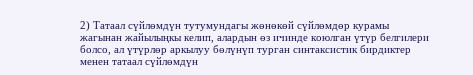2) Татаал сүйлөмдүн тутумундагы жөнөкөй сүйлөмдөр курамы жагынан жайылыңкы келип, алардын өз ичинде коюлган үтүр белгилери болсо, ал үтүрлөр аркылуу бөлүнүп турган синтаксистик бирдиктер менен татаал сүйлөмдүн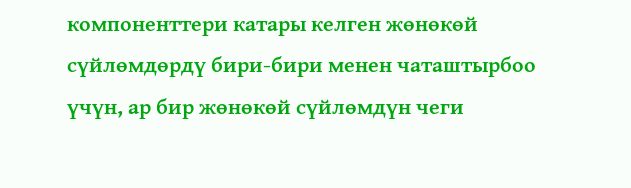компоненттери катары келген жөнөкөй сүйлөмдөрдү бири-бири менен чаташтырбоо үчүн, ар бир жөнөкөй сүйлөмдүн чеги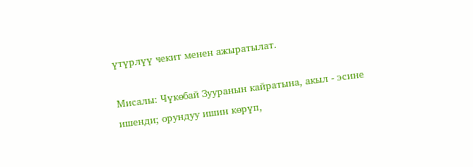үтүрлүү чекит менен ажыратылат.

Мисалы: Чүкөбай Зууранын кайратына, акыл - эсине ишенди; орундуу ишин көрүп,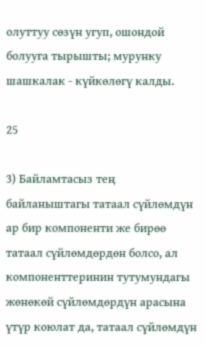олуттуу сөзүн угуп, ошондой болууга тырышты; мурунку шашкалак - күйкөлөгү калды.

25

3) Байламтасыз тең байланыштагы татаал сүйлөмдүн ар бир компоненти же бирөө татаал сүйлөмдөрдөн болсо, ал компоненттеринин тутумундагы жөнөкөй сүйлөмдөрдүн арасына үтүр коюлат да, татаал сүйлөмдүн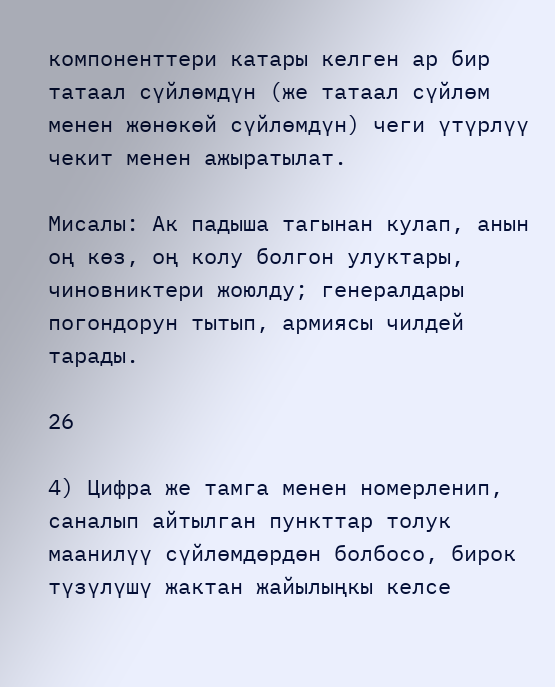компоненттери катары келген ар бир татаал сүйлөмдүн (же татаал сүйлөм менен жөнөкөй сүйлөмдүн) чеги үтүрлүү чекит менен ажыратылат.

Мисалы: Ак падыша тагынан кулап, анын оң көз, оң колу болгон улуктары, чиновниктери жоюлду; генералдары погондорун тытып, армиясы чилдей тарады.

26

4) Цифра же тамга менен номерленип, саналып айтылган пункттар толук маанилүү сүйлөмдөрдөн болбосо, бирок түзүлүшү жактан жайылыңкы келсе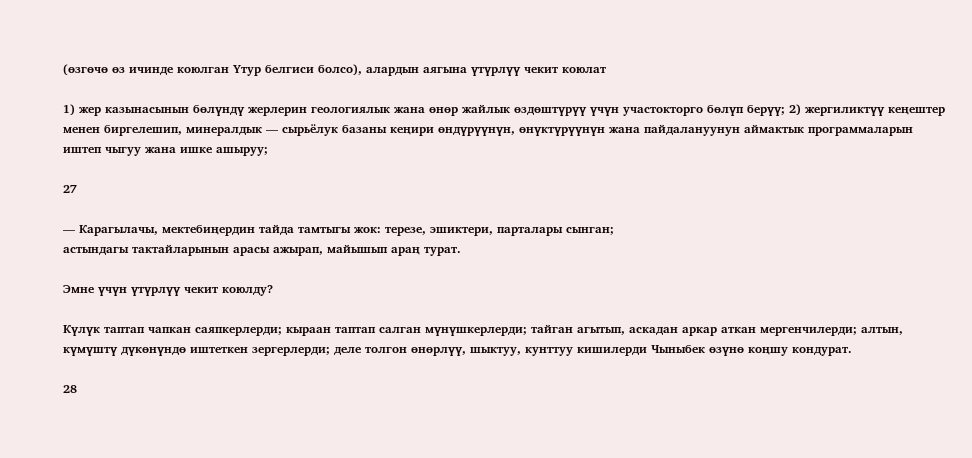(өзгөчө өз ичинде коюлган Үтур белгиси болсо), алардын аягына үтүрлүү чекит коюлат

1) жер казынасынын бөлүндү жерлерин геологиялык жана өнөр жайлык өздөштүрүү үчүн участокторго бөлүп берүү; 2) жергиликтүү кеңештер менен биргелешип, минералдык — сырьёлук базаны кеңири өндүрүүнүн, өнүктүрүүнүн жана пайдалануунун аймактык программаларын иштеп чыгуу жана ишке ашыруу;

27

— Карагылачы, мектебиңердин тайда тамтыгы жок: терезе, эшиктери, парталары сынган;
астындагы тактайларынын арасы ажырап, майышып араң турат.

Эмне үчүн үтүрлүү чекит коюлду?

Күлүк таптап чапкан саяпкерлерди; кыраан таптап салган мүнүшкерлерди; тайган агытып, аскадан аркар аткан мергенчилерди; алтын, күмүштү дүкөнүндө иштеткен зергерлерди; деле толгон өнөрлүү, шыктуу, кунттуу кишилерди Чыныбек өзүнө коңшу кондурат.

28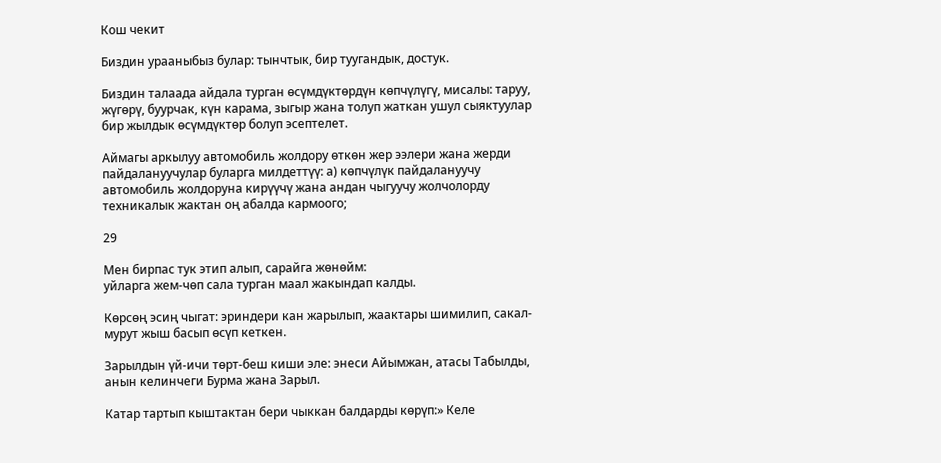Кош чекит

Биздин урааныбыз булар: тынчтык, бир туугандык, достук.

Биздин талаада айдала турган өсүмдүктөрдүн көпчүлүгү, мисалы: таруу, жүгөрү, буурчак, күн карама, зыгыр жана толуп жаткан ушул сыяктуулар бир жылдык өсүмдүктөр болуп эсептелет.

Аймагы аркылуу автомобиль жолдору өткөн жер ээлери жана жерди пайдалануучулар буларга милдеттүү: а) көпчүлүк пайдалануучу автомобиль жолдоруна кирүүчү жана андан чыгуучу жолчолорду техникалык жактан оң абалда кармоого;

29

Мен бирпас тук этип алып, сарайга жөнөйм:
уйларга жем-чөп сала турган маал жакындап калды.

Көрсөң эсиң чыгат: эриндери кан жарылып, жаактары шимилип, сакал-мурут жыш басып өсүп кеткен.

Зарылдын үй-ичи төрт-беш киши эле: энеси Айымжан, атасы Табылды, анын келинчеги Бурма жана Зарыл.

Катар тартып кыштактан бери чыккан балдарды көрүп:» Келе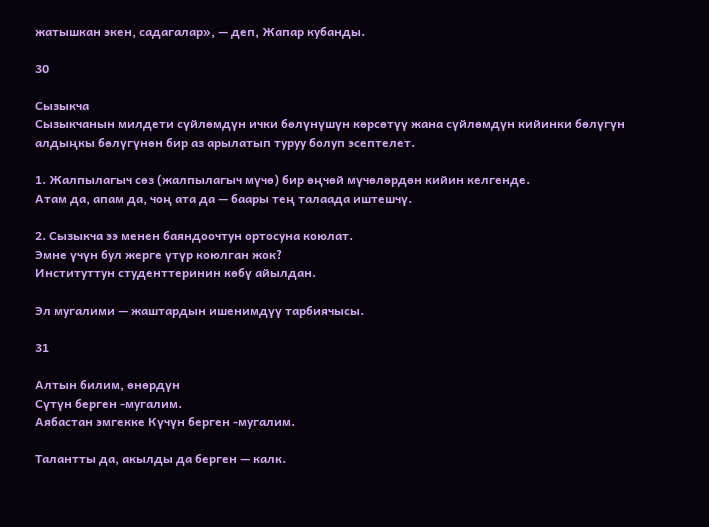жатышкан экен, садагалар», — деп, Жапар кубанды.

30

Сызыкча
Сызыкчанын милдети сүйлөмдүн ички бөлүнүшүн көрсөтүү жана сүйлөмдүн кийинки бөлүгүн алдыңкы бөлүгүнөн бир аз арылатып туруу болуп эсептелет.

1. Жалпылагыч сөз (жалпылагыч мүчө) бир өңчөй мүчөлөрдөн кийин келгенде.
Атам да, апам да, чоң ата да — баары тең талаада иштешчү.

2. Сызыкча ээ менен баяндоочтун ортосуна коюлат.
Эмне үчүн бул жерге үтүр коюлган жок?
Институттун студенттеринин көбү айылдан.

Эл мугалими — жаштардын ишенимдүү тарбиячысы.

31

Алтын билим, өнөрдүн
Сүтүн берген -мугалим.
Аябастан эмгекке Күчүн берген -мугалим.

Талантты да, акылды да берген — калк.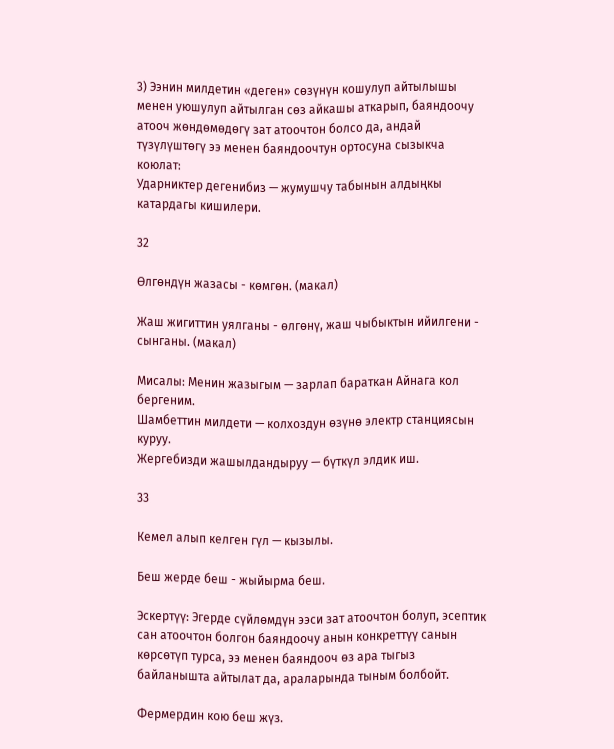3) Ээнин милдетин «деген» сөзүнүн кошулуп айтылышы менен уюшулуп айтылган сөз айкашы аткарып, баяндоочу атооч жөндөмөдөгү зат атоочтон болсо да, андай түзүлүштөгү ээ менен баяндоочтун ортосуна сызыкча коюлат:
Ударниктер дегенибиз — жумушчу табынын алдыңкы катардагы кишилери.

32

Өлгөндүн жазасы - көмгөн. (макал)

Жаш жигиттин уялганы - өлгөнү, жаш чыбыктын ийилгени - сынганы. (макал)

Мисалы: Менин жазыгым — зарлап бараткан Айнага кол бергеним.
Шамбеттин милдети — колхоздун өзүнө электр станциясын куруу.
Жергебизди жашылдандыруу — бүткүл элдик иш.

33

Кемел алып келген гүл — кызылы.

Беш жерде беш - жыйырма беш.

Эскертүү: Эгерде сүйлөмдүн ээси зат атоочтон болуп, эсептик сан атоочтон болгон баяндоочу анын конкреттүү санын көрсөтүп турса, ээ менен баяндооч өз ара тыгыз байланышта айтылат да, араларында тыным болбойт.

Фермердин кою беш жүз.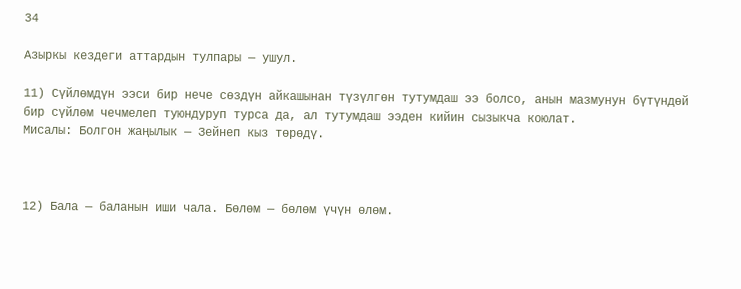34

Азыркы кездеги аттардын тулпары — ушул.

11) Сүйлөмдүн ээси бир нече сөздүн айкашынан түзүлгөн тутумдаш ээ болсо, анын мазмунун бүтүндөй бир сүйлөм чечмелеп туюндуруп турса да, ал тутумдаш ээден кийин сызыкча коюлат.
Мисалы: Болгон жаңылык — Зейнеп кыз төрөдү.



12) Бала — баланын иши чала. Бөлөм — бөлөм үчүн өлөм.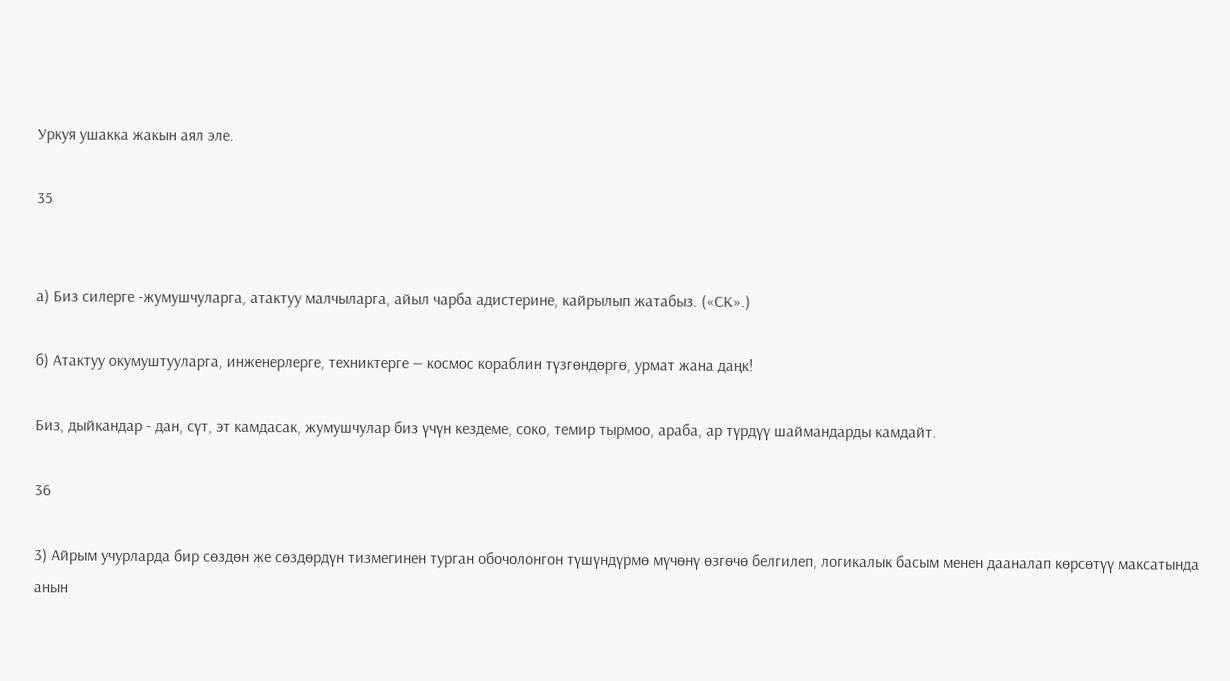Уркуя ушакка жакын аял эле.

35


а) Биз силерге -жумушчуларга, атактуу малчыларга, айыл чарба адистерине, кайрылып жатабыз. («СК».)

б) Атактуу окумуштууларга, инженерлерге, техниктерге — космос кораблин түзгөндөргө, урмат жана даңк!

Биз, дыйкандар - дан, сүт, эт камдасак, жумушчулар биз үчүн кездеме, соко, темир тырмоо, араба, ар түрдүү шаймандарды камдайт.

36

3) Айрым учурларда бир сөздөн же сөздөрдүн тизмегинен турган обочолонгон түшүндүрмө мүчөнү өзгөчө белгилеп, логикалык басым менен дааналап көрсөтүү максатында анын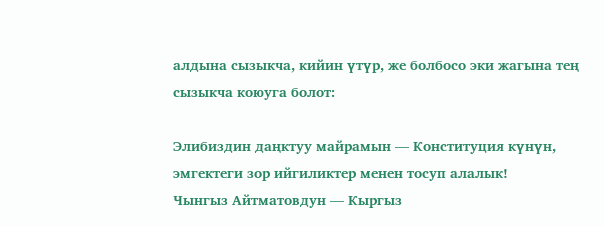алдына сызыкча, кийин үтүр, же болбосо эки жагына тең сызыкча коюуга болот:

Элибиздин даңктуу майрамын — Конституция күнүн, эмгектеги зор ийгиликтер менен тосуп алалык!
Чынгыз Айтматовдун — Кыргыз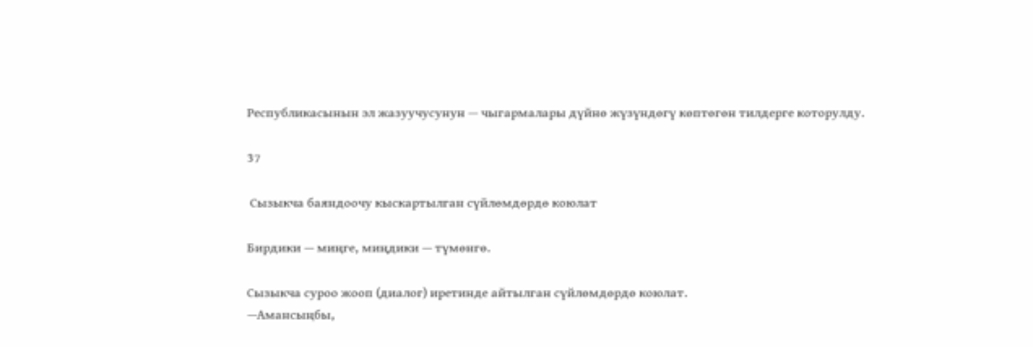Республикасынын эл жазуучусунун — чыгармалары дүйнө жүзүндөгү көптөгөн тилдерге которулду.

37

 Сызыкча баяндоочу кыскартылган сүйлөмдөрдө коюлат

Бирдики — миңге, миңдики — түмөнгө.

Сызыкча суроо жооп (диалог) иретинде айтылган сүйлөмдөрдө коюлат.
—Амансыңбы,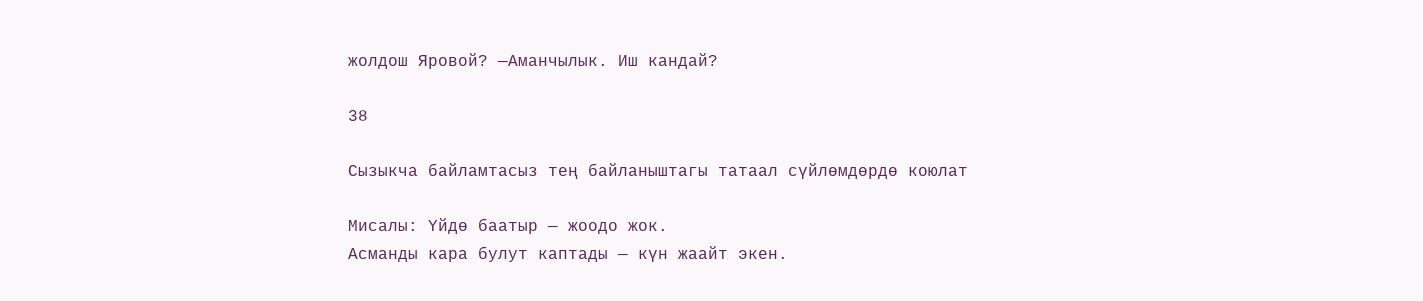жолдош Яровой? —Аманчылык. Иш кандай?

38

Сызыкча байламтасыз тең байланыштагы татаал сүйлөмдөрдө коюлат

Мисалы: Үйдө баатыр — жоодо жок.
Асманды кара булут каптады — күн жаайт экен.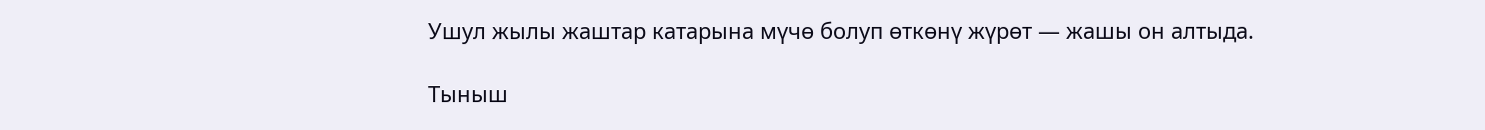Ушул жылы жаштар катарына мүчө болуп өткөнү жүрөт — жашы он алтыда.

Тыныш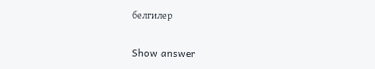белгилер

Show answer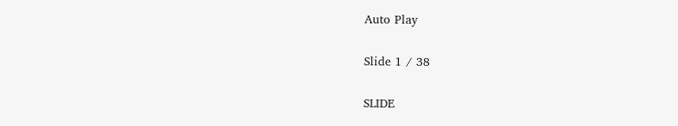Auto Play

Slide 1 / 38

SLIDE